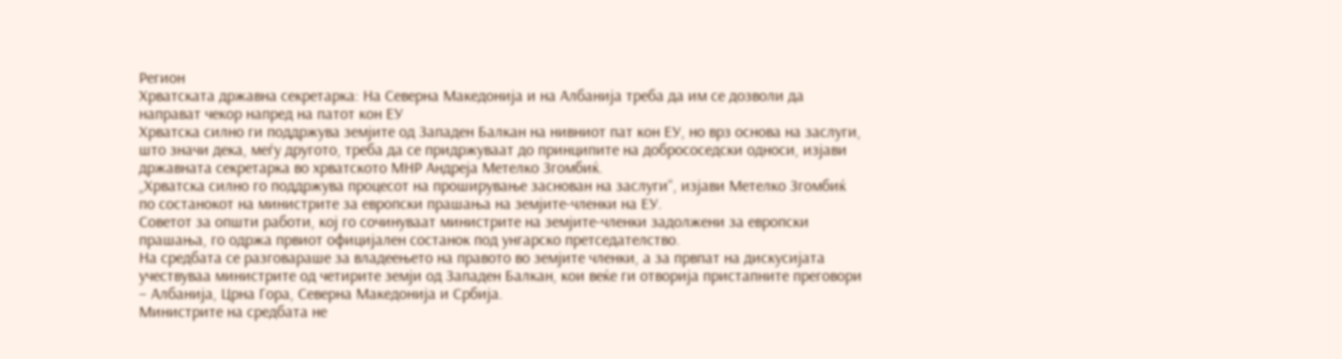Регион
Хрватската државна секретарка: На Северна Македонија и на Албанија треба да им се дозволи да направат чекор напред на патот кон ЕУ
Хрватска силно ги поддржува земјите од Западен Балкан на нивниот пат кон ЕУ, но врз основа на заслуги, што значи дека, меѓу другото, треба да се придржуваат до принципите на добрососедски односи, изјави државната секретарка во хрватското МНР Андреја Метелко Згомбиќ.
„Хрватска силно го поддржува процесот на проширување заснован на заслуги“, изјави Метелко Згомбиќ по состанокот на министрите за европски прашања на земјите-членки на ЕУ.
Советот за општи работи, кој го сочинуваат министрите на земјите-членки задолжени за европски прашања, го одржа првиот официјален состанок под унгарско претседателство.
На средбата се разговараше за владеењето на правото во земјите членки, а за првпат на дискусијата учествуваа министрите од четирите земји од Западен Балкан, кои веќе ги отворија пристапните преговори – Албанија, Црна Гора, Северна Македонија и Србија.
Министрите на средбата не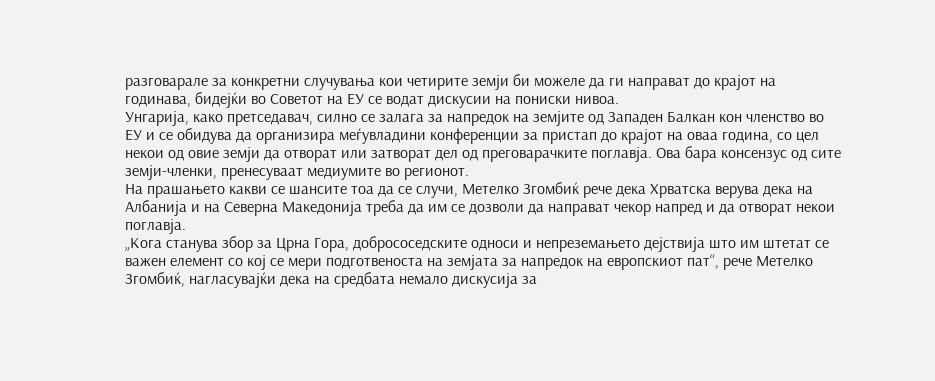разговарале за конкретни случувања кои четирите земји би можеле да ги направат до крајот на годинава, бидејќи во Советот на ЕУ се водат дискусии на пониски нивоа.
Унгарија, како претседавач, силно се залага за напредок на земјите од Западен Балкан кон членство во ЕУ и се обидува да организира меѓувладини конференции за пристап до крајот на оваа година, со цел некои од овие земји да отворат или затворат дел од преговарачките поглавја. Ова бара консензус од сите земји-членки, пренесуваат медиумите во регионот.
На прашањето какви се шансите тоа да се случи, Метелко Згомбиќ рече дека Хрватска верува дека на Албанија и на Северна Македонија треба да им се дозволи да направат чекор напред и да отворат некои поглавја.
„Кога станува збор за Црна Гора, добрососедските односи и непреземањето дејствија што им штетат се важен елемент со кој се мери подготвеноста на земјата за напредок на европскиот пат“, рече Метелко Згомбиќ, нагласувајќи дека на средбата немало дискусија за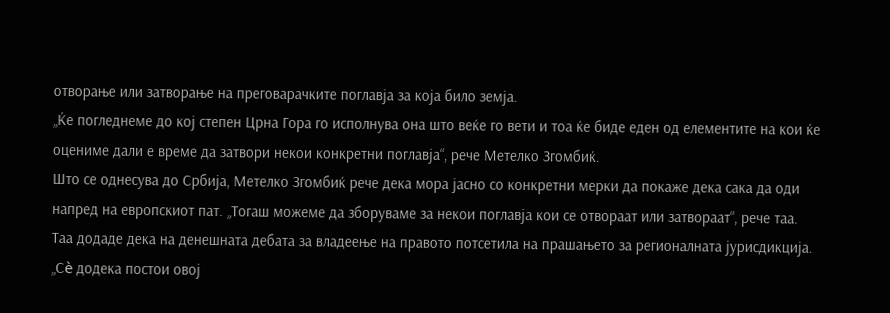отворање или затворање на преговарачките поглавја за која било земја.
„Ќе погледнеме до кој степен Црна Гора го исполнува она што веќе го вети и тоа ќе биде еден од елементите на кои ќе оцениме дали е време да затвори некои конкретни поглавја“, рече Метелко Згомбиќ.
Што се однесува до Србија, Метелко Згомбиќ рече дека мора јасно со конкретни мерки да покаже дека сака да оди напред на европскиот пат. „Тогаш можеме да зборуваме за некои поглавја кои се отвораат или затвораат“, рече таа.
Таа додаде дека на денешната дебата за владеење на правото потсетила на прашањето за регионалната јурисдикција.
„Сè додека постои овој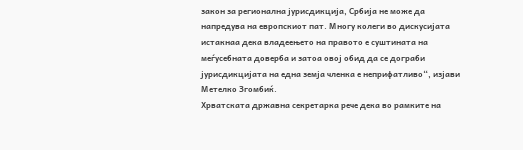закон за регионална јурисдикција, Србија не може да напредува на европскиот пат. Многу колеги во дискусијата истакнаа дека владеењето на правото е суштината на меѓусебната доверба и затоа овој обид да се дограби јурисдикцијата на една земја членка е неприфатливо“, изјави Метелко Згомбиќ.
Хрватската државна секретарка рече дека во рамките на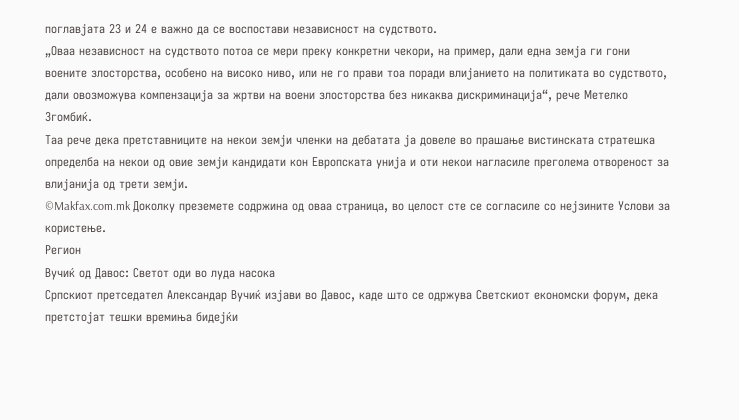поглавјата 23 и 24 е важно да се воспостави независност на судството.
„Оваа независност на судството потоа се мери преку конкретни чекори, на пример, дали една земја ги гони воените злосторства, особено на високо ниво, или не го прави тоа поради влијанието на политиката во судството, дали овозможува компензација за жртви на воени злосторства без никаква дискриминација“, рече Метелко Згомбиќ.
Таа рече дека претставниците на некои земји членки на дебатата ја довеле во прашање вистинската стратешка определба на некои од овие земји кандидати кон Европската унија и оти некои нагласиле преголема отвореност за влијанија од трети земји.
©Makfax.com.mk Доколку преземете содржина од оваа страница, во целост сте се согласиле со нејзините Услови за користење.
Регион
Вучиќ од Давос: Светот оди во луда насока
Српскиот претседател Александар Вучиќ изјави во Давос, каде што се одржува Светскиот економски форум, дека претстојат тешки времиња бидејќи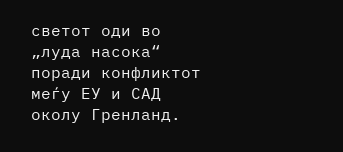светот оди во „луда насока“ поради конфликтот меѓу ЕУ и САД околу Гренланд.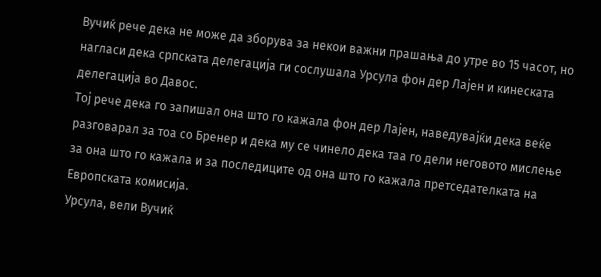Вучиќ рече дека не може да зборува за некои важни прашања до утре во 15 часот, но нагласи дека српската делегација ги сослушала Урсула фон дер Лајен и кинеската делегација во Давос.
Тој рече дека го запишал она што го кажала фон дер Лајен, наведувајќи дека веќе разговарал за тоа со Бренер и дека му се чинело дека таа го дели неговото мислење за она што го кажала и за последиците од она што го кажала претседателката на Европската комисија.
Урсула, вели Вучиќ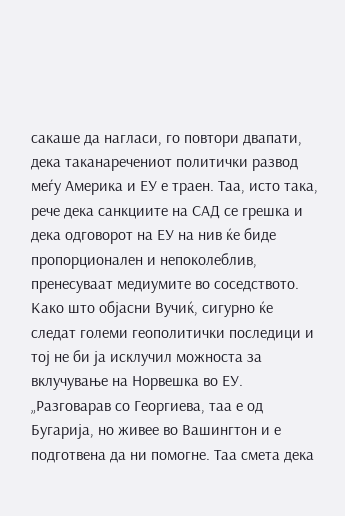сакаше да нагласи, го повтори двапати, дека таканаречениот политички развод меѓу Америка и ЕУ е траен. Таа, исто така, рече дека санкциите на САД се грешка и дека одговорот на ЕУ на нив ќе биде пропорционален и непоколеблив, пренесуваат медиумите во соседството.
Како што објасни Вучиќ, сигурно ќе следат големи геополитички последици и тој не би ја исклучил можноста за вклучување на Норвешка во ЕУ.
„Разговарав со Георгиева, таа е од Бугарија, но живее во Вашингтон и е подготвена да ни помогне. Таа смета дека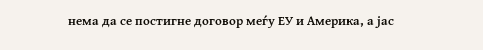нема да се постигне договор меѓу ЕУ и Америка, а јас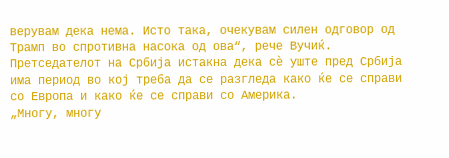верувам дека нема. Исто така, очекувам силен одговор од Трамп во спротивна насока од ова“, рече Вучиќ.
Претседателот на Србија истакна дека сè уште пред Србија има период во кој треба да се разгледа како ќе се справи со Европа и како ќе се справи со Америка.
„Многу, многу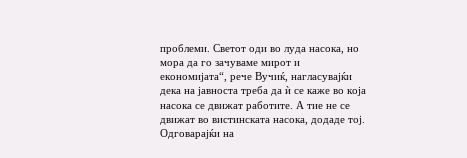проблеми. Светот оди во луда насока, но мора да го зачуваме мирот и економијата“, рече Вучиќ, нагласувајќи дека на јавноста треба да ѝ се каже во која насока се движат работите. А тие не се движат во вистинската насока, додаде тој.
Одговарајќи на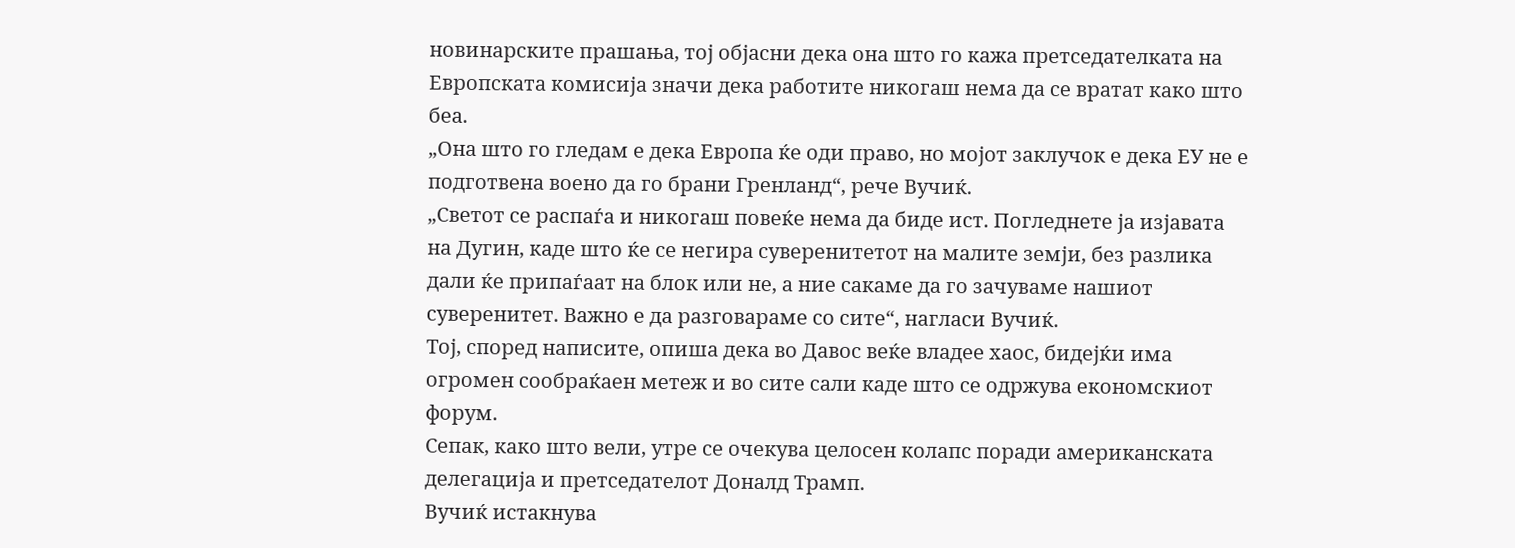новинарските прашања, тој објасни дека она што го кажа претседателката на Европската комисија значи дека работите никогаш нема да се вратат како што беа.
„Она што го гледам е дека Европа ќе оди право, но мојот заклучок е дека ЕУ не е подготвена воено да го брани Гренланд“, рече Вучиќ.
„Светот се распаѓа и никогаш повеќе нема да биде ист. Погледнете ја изјавата на Дугин, каде што ќе се негира суверенитетот на малите земји, без разлика дали ќе припаѓаат на блок или не, а ние сакаме да го зачуваме нашиот суверенитет. Важно е да разговараме со сите“, нагласи Вучиќ.
Тој, според написите, опиша дека во Давос веќе владее хаос, бидејќи има огромен сообраќаен метеж и во сите сали каде што се одржува економскиот форум.
Сепак, како што вели, утре се очекува целосен колапс поради американската делегација и претседателот Доналд Трамп.
Вучиќ истакнува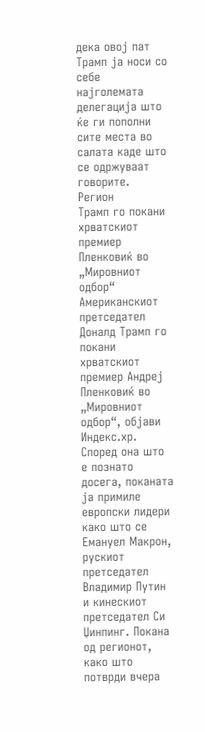дека овој пат Трамп ја носи со себе најголемата делегација што ќе ги пополни сите места во салата каде што се одржуваат говорите.
Регион
Трамп го покани хрватскиот премиер Пленковиќ во „Мировниот одбор“
Американскиот претседател Доналд Трамп го покани хрватскиот премиер Андреј Пленковиќ во „Мировниот одбор“, објави Индекс.хр.
Според она што е познато досега, поканата ја примиле европски лидери како што се Емануел Макрон, рускиот претседател Владимир Путин и кинескиот претседател Си Џинпинг. Покана од регионот, како што потврди вчера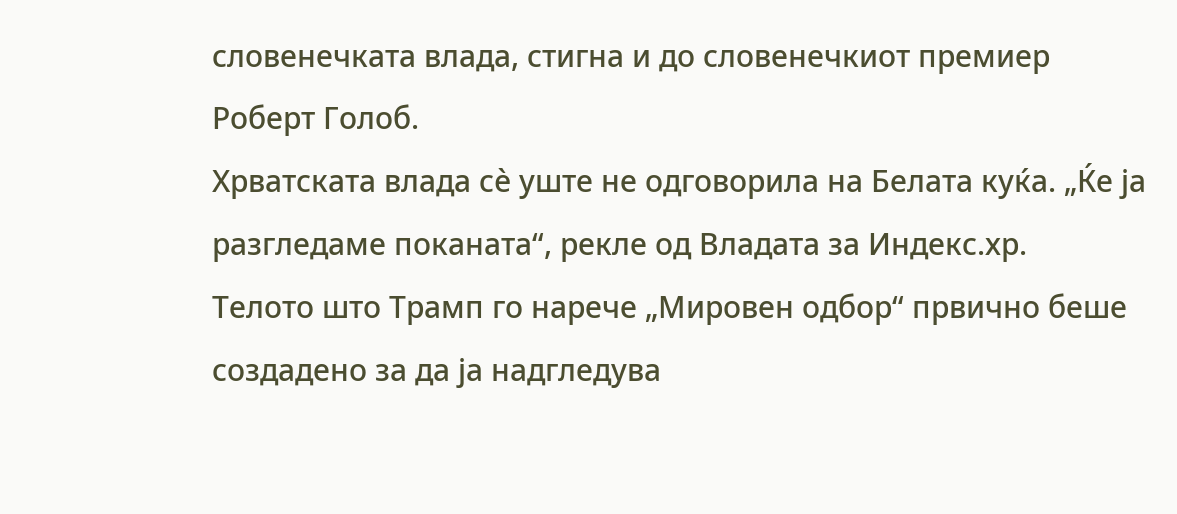словенечката влада, стигна и до словенечкиот премиер Роберт Голоб.
Хрватската влада сè уште не одговорила на Белата куќа. „Ќе ја разгледаме поканата“, рекле од Владата за Индекс.хр.
Телото што Трамп го нарече „Мировен одбор“ првично беше создадено за да ја надгледува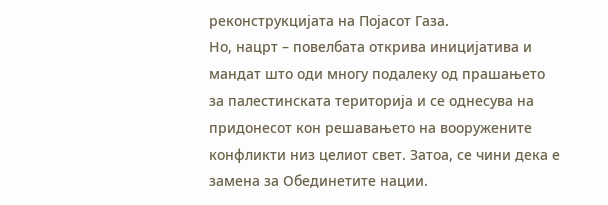реконструкцијата на Појасот Газа.
Но, нацрт – повелбата открива иницијатива и мандат што оди многу подалеку од прашањето за палестинската територија и се однесува на придонесот кон решавањето на вооружените конфликти низ целиот свет. Затоа, се чини дека е замена за Обединетите нации.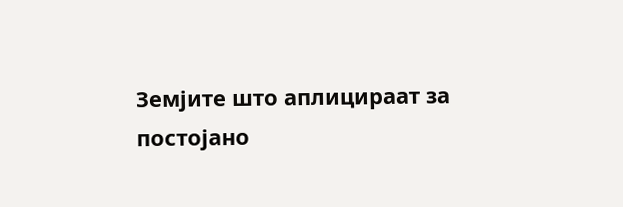Земјите што аплицираат за постојано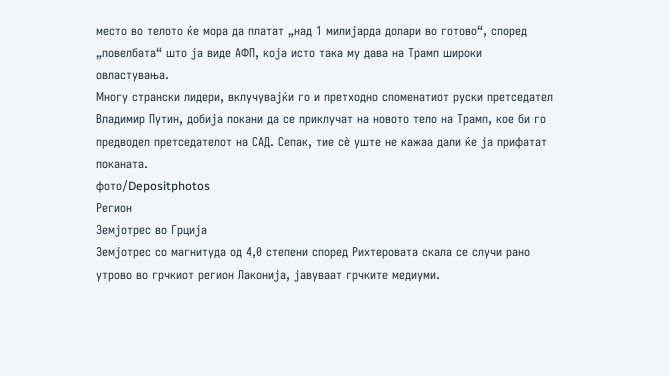место во телото ќе мора да платат „над 1 милијарда долари во готово“, според „повелбата“ што ја виде АФП, која исто така му дава на Трамп широки овластувања.
Многу странски лидери, вклучувајќи го и претходно споменатиот руски претседател Владимир Путин, добија покани да се приклучат на новото тело на Трамп, кое би го предводел претседателот на САД. Сепак, тие сè уште не кажаа дали ќе ја прифатат поканата.
фото/Depositphotos
Регион
Земјотрес во Грција
Земјотрес со магнитуда од 4,0 степени според Рихтеровата скала се случи рано утрово во грчкиот регион Лаконија, јавуваат грчките медиуми.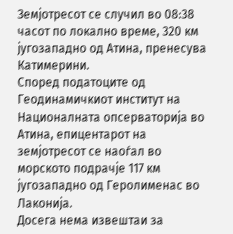Земјотресот се случил во 08:38 часот по локално време, 320 км југозападно од Атина, пренесува Катимерини.
Според податоците од Геодинамичкиот институт на Националната опсерваторија во Атина, епицентарот на земјотресот се наоѓал во морското подрачје 117 км југозападно од Геролименас во Лаконија.
Досега нема извештаи за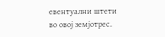евентуални штети во овој земјотрес.